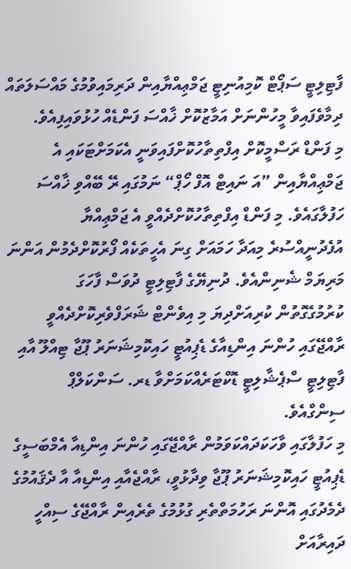ފާޓިލިޓީ ސަޕޯޓް ކޮމިއުނިޓީ ޖަމްޢިއްޔާއިން ދަރިމައިވުމުގެ މައްސަލަތައް ދިމާވެފައިވާ މީހުންނަށް އަމާޒުކޮށް ޚާއްސަ ފަންޑެއް ހުޅުވައިފިއެވެ.
މި ފަންޑް ރަސްމީކޮށް އިފްތިތާހުކޮށްފައިވަނީ އެކަމަށްޓަކައި އެ ޖަމްޢިއްޔާއިން ”އަ ނައިޓް އޮފް ހޯޕް“ ނަމުގައި ރޭ ބޭއްވި ޚާއްސަ ހަފުލާގައެވެ. މި ފަންޑް އިފްތިތާހުކޮށްދެއްވީ އެ ޖަމްޢިއްޔާ އުފެދުނީއްސުރެ މިއަދާ ހަމައަށް ގިނަ އެހީތަކެއް ފޯރުކޮށްދެމުން އަންނަ މަރިޔަމް ޝެނިންއެވެ. ދުނިޔޭގެ ފާޓިލިޓީ ދުވަސް ފާހަގަ ކުރުމުގެގޮތުން ކުރިއަށްދިޔަ މި އިވެންޓް ޝަރަފްވެރިކޮށްދެއްވީ ރާއްޖޭގައި ހުންނަ އިންޑިއާގެ ޑެޕިއުޓީ ހައިކޮމިޝަނަރު ޕޫޖާ ޓިއްލޫ އާއި ފާޓިލިޓީ ސްޕެޝާލިޓީ ޑޮކްޓަރެއްކަމަށްވާ ޑރ. ސަންކަލްޕް ސިންގްއެވެ.
މި ހަފުލާގައި ވާހަކަދައްކަވަމުން ރާއްޖޭގައި ހުންނަ އިންޑިއާ އެމްބަސީގެ ޑެޕިއުޓީ ހައިކޮމިޝަނަރު ޕޫޖާ ވިދާޅުވީ، ރާއްޖެއާއި އިންޑިއާ އާ ދެޤައުމުގެ ދެމެދުގައި އޮންނަ ރަހުމަތްތެރި ގުޅުމުގެ ތެރެއިން ރާއްޖޭގެ ސިއްހީ ދައިރާއަށް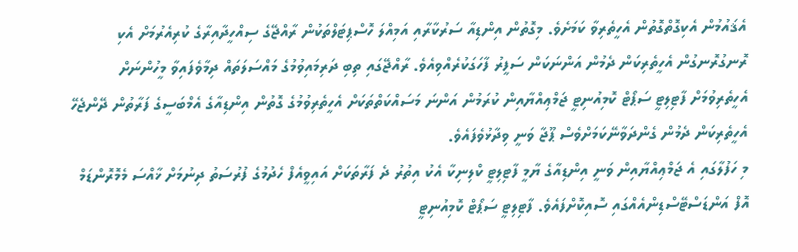އެޤައުމުން އެކިގޮތްގޮތުން އެހީތެރިވާ ކަމަށެވެ. މިގޮތުން އިންޑިއާ ސަރުކާރާއި އަމިއްލަ ހޮސްޕިޓަލްތަކުން ރާއްޖޭގެ ސިއްހީދާއިރާގެ ކުރިއެރުމަށް އެކި ރޮނގުރޮނގުން އެހީތެރިކަން ދެމުން އަންނަކަން ސަފީރު ފާހަގަކުރެއްވިއެވެ. ރާއްޖޭގައި ތިބި ދަރިމައިވުމުގެ މައްސަލަތައް ދިމާވެފައިވާ މީހުންނަށް އެހީތެރިވުމަށް ފާޓިލިޓީ ސަޕޯޓް ކޮމިއުނިޓީ ޖަމްޢިއްޔާއިން ކުރަމުން އަންނަ މަސައްކަތްތަކަށް އެހީތެރިވުމުގެ ގޮތުން އިންޑިއާގެ އެމްބަސީގެ ފަރާތުން ދޭންޖެހޭ އެހީތެރިކަން ދެމުން ގެންދަވާނޭކަމަށްވެސް ޕޫޖާ ވަނީ ވިދާޅުވެފައެވެ.
މި ހަފުލާގައި އެ ޖަމްޢިއްޔާއިން ވަނީ އިންޑިއާގެ ޔާމީ ފާޓިލިޓީ ކްލިނިކާ އެކު އިތުރު ދެ ފަރާތަކަށް އައިވީއެފް ހެދުމުގެ ފުރުސަތު ދިނުމަށް ޚާއްސަ މެމޮރޮންޑަމް އޮފް އަންޑަސްޓޭސްޑިންއެއްގައި ސޮއިކޮށްފައެވެ. ފާޓިލިޓީ ސަޕޯޓް ކޮމިއުނިޓީ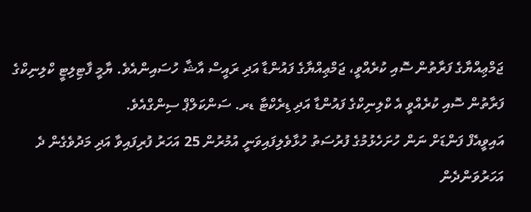ޖަމްޢިއްޔާގެ ފަރާތުން ސޮއި ކުރެއްވީ، ޖަމްޢިއްޔާގެ ފައުންޑާ އަދި ރައީސް އާޝާ ހުސައިންއެވެ. ޔާމީ ފާޓިލިޓީ ކްލިނިކްގެ ފަރާތުން ސޮއި ކުރެއްވީ އެ ކްލިނިކްގެ ފައުންޑާ އަދި ޑިރެކްޓާ ޑރ. ސަންކަލްޕް ސިންގްއެވެ.
އައިވީއެފް ފަންޑަށް ނަން ހުށަހެޅުމުގެ ފުރުސަތު ހުޅާވެލިފައިވަނީ އުމުރުން 25 އަހަރު ފުރިފައިވާ އަދި މަދުވެގެން ދެ އަހަރުވަންދެން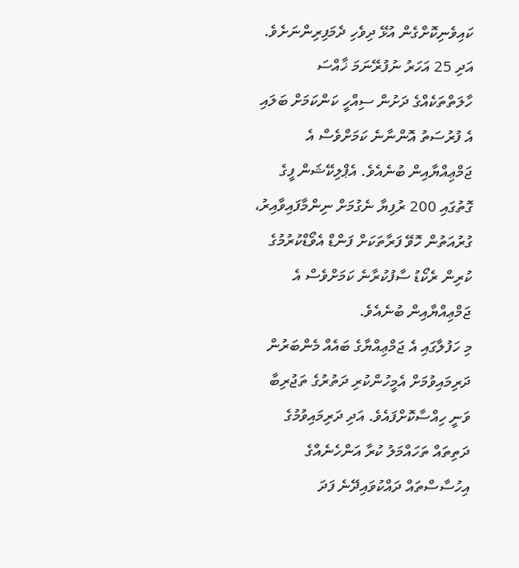ކައިވެނިކޮށްގެން އުޅޭ ދިވެހި ދެމަފިރިންނަށެވެ. އަދި 25 އަހަރު ނުފުރޭނަމަ ޚާއްސަ ހާލަތްތަކެއްގެ ދަށުން ސިއްހީ ކަންކަމަށް ބަލައި އެ ފުރުސަތު އޮންނާނެ ކަމަށްވެސް އެ ޖަމްޢިއްޔާއިން ބުނެއެވެ. އެޕްލިކޭޝަން ފީގެ ގޮތުގައި 200 ރުފިޔާ ނެގުމަށް ނިންމާފައިވާއިރު، ގުރުއަތުން ހޮވޭ ފަރާތަކަށް ފަންޑް އެވޯޑްކުރުމުގެ ކުރިން ރެކޯޑު ސާފުކުރާނެ ކަމަށްވެސް އެ ޖަމްޢިއްޔާއިން ބުނެއެވެ.
މި ހަފުލާގައި އެ ޖަމްޢިއްޔާގެ ބައެއް މެންބަރުން ދަރިމައިވުމަށް އެމީހުންކުރި ދަތުރުގެ ތަޖުރިބާ ވަނީ ހިއްސާކޮށްފައެވެ. އަދި ދަރިމައިވުމުގެ ދަތިތައް ތަހައްމަލު ކުރާ އަންހެނެއްގެ އިހުސާސްތައް ދައްކުވައިދޭނެ ފަދަ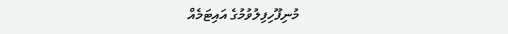މުނިފޫހިފިލުވުމުގެ އައިޓަމެއް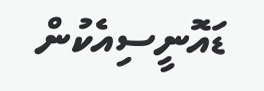ޑައޮނީސިއެކުން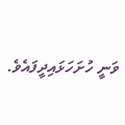ވަނީ ހުށަހަޅައިދީފައެވެ.